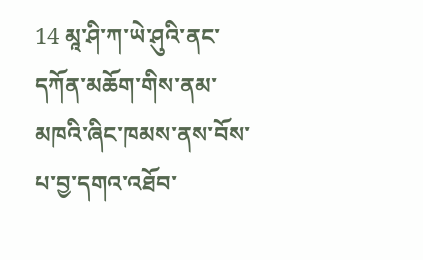14 མཱ་ཤི་ཀ་ཡེ་ཤུའི་ནང་དཀོན་མཆོག་གིས་ནམ་མཁའི་ཞིང་ཁམས་ནས་བོས་པ་བྱ་དགའ་འཐོབ་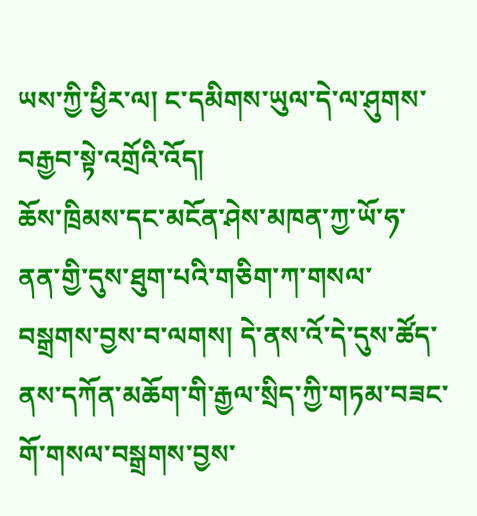ཡས་ཀྱི་ཕྱིར་ལ། ང་དམིགས་ཡུལ་དེ་ལ་ཤུགས་བརྒྱབ་སྟེ་འགྲོའི་འོད།
ཆོས་ཁྲིམས་དང་མངོན་ཤེས་མཁན་ཀྱ་ཡོ་ཧ་ནན་གྱི་དུས་ཐུག་པའི་གཅིག་ཀ་གསལ་བསྒྲགས་བྱས་བ་ལགས། དེ་ནས་འོ་དེ་དུས་ཚོད་ནས་དཀོན་མཆོག་གི་རྒྱལ་སྲིད་ཀྱི་གཏམ་བཟང་གོ་གསལ་བསྒྲགས་བྱས་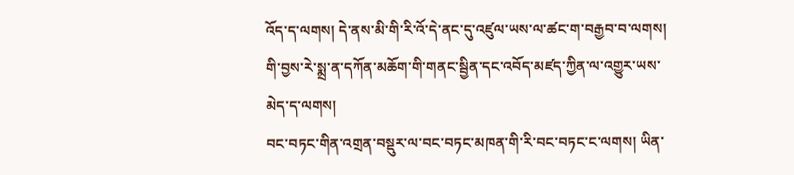འོད་ད་ལགས། དེ་ནས་མི་གི་རི་འོ་དེ་ནང་དུ་འཛུལ་ཡས་ལ་ཚང་ག་བརྒྱབ་བ་ལགས།
གི་བྱས་རེ་སྨྲ་ན་དཀོན་མཆོག་གི་གནང་སྦྱིན་དང་འབོད་མཛད་ཀྱིན་ལ་འགྱུར་ཡས་མེད་ད་ལགས།
བང་བཏང་གིན་འགྲན་བསྡུར་ལ་བང་བཏང་མཁན་གི་རི་བང་བཏང་ང་ལགས། ཡིན་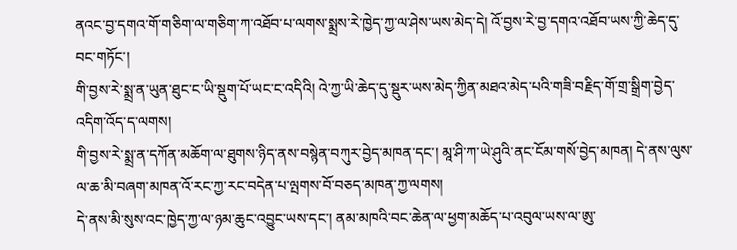ནའང་བྱ་དགའ་གོ་གཅིག་ལ་གཅིག་ཀ་འཐོབ་པ་ལགས་སྨྲས་རེ་ཁྱེད་ཀྱ་ལ་ཤེས་ཡས་མེད་དེ། འོ་བྱས་རེ་བྱ་དགའ་འཐོབ་ཡས་ཀྱི་ཆེད་དུ་བང་གཏོང་།
གི་བྱས་རེ་སྨྲ་ན་ཡུན་ཐུང་ང་ཡི་སྡུག་པོ་ཡང་ང་འདིའི། འེ་ཀྱ་ཡི་ཆེད་དུ་སྡུར་ཡས་མེད་ཀྱིན་མཐའ་མེད་པའི་གཟི་བརྗིད་གོ་གྲ་སྒྲིག་བྱེད་འདིག་འོད་ད་ལགས།
གི་བྱས་རེ་སྨྲ་ན་དཀོན་མཆོག་ལ་ཐུགས་ཉིད་ནས་བསྙེན་བཀུར་བྱེད་མཁན་དང་། མཱ་ཤི་ཀ་ཡེ་ཤུའི་ནང་ངོམ་གསོ་བྱེད་མཁན། དེ་ནས་ལུས་ལ་ཆ་མི་བཞག་མཁན་འོ་རང་ཀྱ་རང་བདེན་པ་ལྤགས་བོ་བཅད་མཁན་ཀྱ་ལགས།
དེ་ནས་མི་སུས་འང་ཁྱེད་ཀྱ་ལ་ཉམ་ཆུང་འབྱུང་ཡས་དང་། ནམ་མཁའི་བང་ཆེན་ལ་ཕྱག་མཆོད་པ་འབུལ་ཡས་ལ་ཨུ་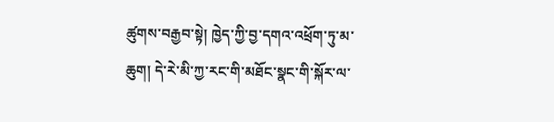ཚུགས་བརྒྱབ་སྟེ། ཁྱེད་ཀྱི་བྱ་དགའ་འཕྲོག་ཏུ་མ་ཆུག། དེ་རེ་མི་ཀྱ་རང་གི་མཐོང་སྣང་གི་སྐོར་ལ་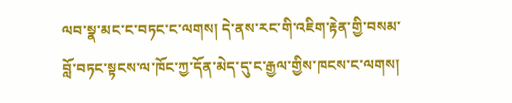ལབ་སྣ་མང་ང་བཏང་ང་ལགས། དེ་ནས་རང་གི་འཇིག་རྟེན་གྱི་བསམ་བློ་བཏང་སྟངས་ལ་ཁོང་ཀྱ་དོན་མེད་དུ་ང་རྒྱལ་གྱིས་ཁངས་ང་ལགས།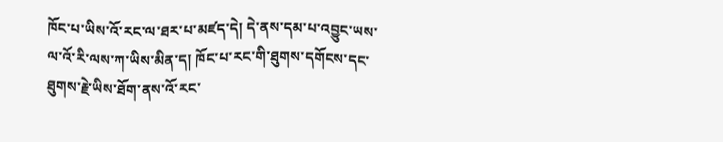ཁོང་པ་ཡིས་འོ་རང་ལ་ཐར་པ་མཛད་དེ། དེ་ནས་དམ་པ་འབྱུང་ཡས་ལ་འོ་རི་ལས་ཀ་ཡིས་མིན་ད། ཁོང་པ་རང་གི་ཐུགས་དགོངས་དང་ཐུགས་རྗེ་ཡིས་ཐོག་ནས་འོ་རང་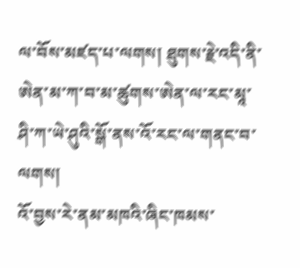ལ་བོས་མཛད་པ་ལགས། ཐུགས་རྗེ་འདི་ནི་ཨེན་མ་ཀ་བ་མ་ཚུགས་ཨེན་ལ་རང་མཱ་ཤི་ཀ་ཡེ་ཤུའི་སྒོ་ནས་འོ་རང་ལ་གནང་བ་ལགས།
འོ་བྱས་རེ་ནམ་མཁའི་ཞིང་ཁམས་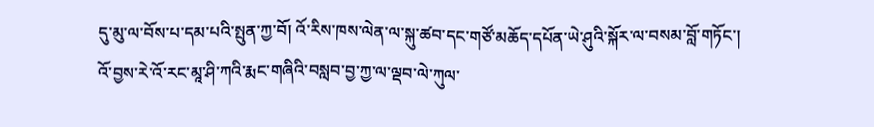དུ་མུ་ལ་བོས་པ་དམ་པའི་སྤུན་ཀྱ་བོ། འོ་རིས་ཁས་ལེན་ལ་སྐུ་ཚབ་དང་གཙོ་མཆོད་དཔོན་ཡེ་ཤུའི་སྐོར་ལ་བསམ་བློ་གཏོང་།
འོ་བྱས་རེ་འོ་རང་མཱ་ཤི་ཀའི་རྨང་གཞིའི་བསླབ་བྱ་ཀྱ་ལ་ལྡབ་ལེ་ཀུལ་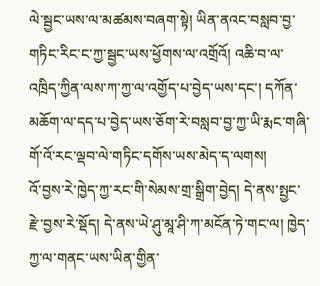ལེ་སྦྱང་ཡས་ལ་མཚམས་བཞག་སྟེ། ཡིན་ནའང་བསླབ་བྱ་གཏིང་རིང་ང་ཀྱ་སྦྱང་ཡས་ཕྱོགས་ལ་འགྲོའོ། འཆི་བ་ལ་འཁྲིད་ཀྱིན་ལས་ཀ་ཀྱ་ལ་འགྱོད་པ་བྱེད་ཡས་དང་། དཀོན་མཆོག་ལ་དད་པ་བྱེད་ཡས་ཅོག་རེ་བསླབ་བྱ་ཀྱ་ཡི་རྨང་གཞི་གོ་འོ་རང་ལྡབ་ལེ་གཏིང་དགོས་ཡས་མེད་ད་ལགས།
འོ་བྱས་རེ་ཁྱེད་ཀྱ་རང་གི་སེམས་གྲ་སྒྲིག་བྱེད། དེ་ནས་སྤྱང་རྫེ་བྱས་རེ་སྡོད། དེ་ནས་ཡེ་ཤུ་མཱ་ཤི་ཀ་མངོན་ཏེ་གང་ལ། ཁྱེད་ཀྱ་ལ་གནང་ཡས་ཡིན་གྱིན་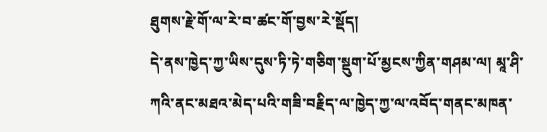ཐུགས་རྗེ་གོ་ལ་རེ་བ་ཚང་གོ་བྱས་རེ་སྡོད།
དེ་ནས་ཁྱེད་ཀྱ་ཡིས་དུས་ཏི་ཏེ་གཅིག་སྡུག་པོ་མྱངས་ཀྱིན་གཤམ་ལ། མཱ་ཤི་ཀའི་ནང་མཐའ་མེད་པའི་གཟི་བརྗིད་ལ་ཁྱེད་ཀྱ་ལ་འབོད་གནང་མཁན་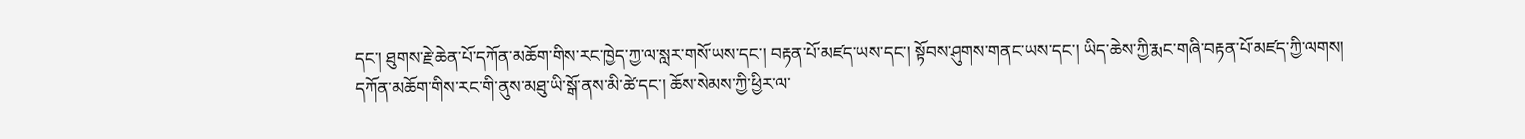དང་། ཐུགས་རྗེ་ཆེན་པོ་དཀོན་མཆོག་གིས་རང་ཁྱེད་ཀྱ་ལ་སླར་གསོ་ཡས་དང་། བརྟན་པོ་མཛད་ཡས་དང་། སྟོབས་ཤུགས་གནང་ཡས་དང་། ཡིད་ཆེས་ཀྱི་རྨང་གཞི་བརྟན་པོ་མཛད་ཀྱི་ལགས།
དཀོན་མཆོག་གིས་རང་གི་ནུས་མཐུ་ཡི་སྒོ་ནས་མི་ཚེ་དང་། ཆོས་སེམས་ཀྱི་ཕྱིར་ལ་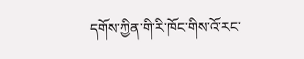དགོས་ཀྱིན་གི་རི་ཁོང་གིས་འོ་རང་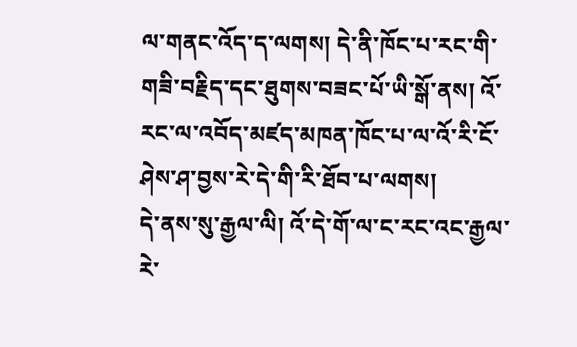ལ་གནང་འོད་ད་ལགས། དེ་ནི་ཁོང་པ་རང་གི་གཟི་བརྗིད་དང་ཐུགས་བཟང་པོ་ཡི་སྒོ་ནས། འོ་རང་ལ་འབོད་མཛད་མཁན་ཁོང་པ་ལ་འོ་རི་ངོ་ཤེས་ཤ་བྱས་རེ་དེ་གི་རི་ཐོབ་པ་ལགས།
དེ་ནས་སུ་རྒྱལ་ལི། འོ་དེ་གོ་ལ་ང་རང་འང་རྒྱལ་རེ་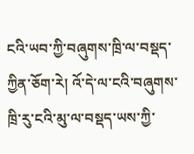ངའི་ཡབ་ཀྱི་བཞུགས་ཁྲི་ལ་བསྡད་ཀྱིན་ཅོག་རེ། འོ་དེ་ལ་ངའི་བཞུགས་ཁྲི་རུ་ངའི་མུ་ལ་བསྡད་ཡས་ཀྱི་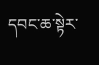དབང་ཆ་སྟེར་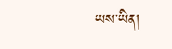ཡས་ཡིན།